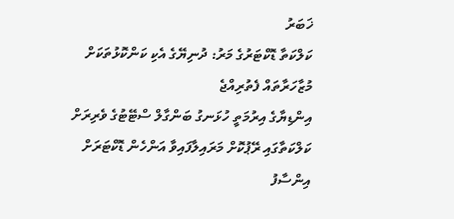ޚަބަރު
ކަލްކަތާ ޑޮކްޓަރުގެ މަރު: ދުނިޔޭގެ އެކި ކަންކޮޅުތަކަށް މުޒާހަރާތައް ފެތުރިއްޖެ
އިންޑިޔާގެ އިރުމަތީ ހުޅަނގު ބަންގާލް ސްޓޭޓުގެ ވެރިރަށް ކަލްކަތާގައި ރޭޕުކޮށް މަރައިލާފައިވާ އަންހެން ޑޮކްޓަރަށް އިންސާފު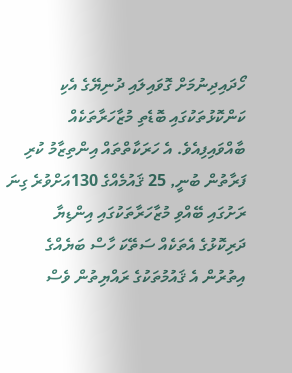ހޯދައިދިނުމަށް ގޮވައިލައި ދުނިޔޭގެ އެކި ކަންކޮޅުތަކުގައި ބޮޑެތި މުޒާހަރާތަކެއް ބާއްވައިފިއެވެ. އެ ހަރަކާތްތައް އިންތިޒާމު ކުރި ފަރާތުން ބުނީ, 25 ޤައުމެއްގެ 130އަށްވުރެ ގިނަ ރަށުގައި ބޭއްވި މުޒާހަރާތަކުގައި އިންޑިޔާ ދަރިކޮޅުގެ އެތަކެއް ސަތޭކަ ހާސް ބަޔެއްގެ އިތުރުން އެ ޤައުމުތަކުގެ ރައްޔިތުން ވެސް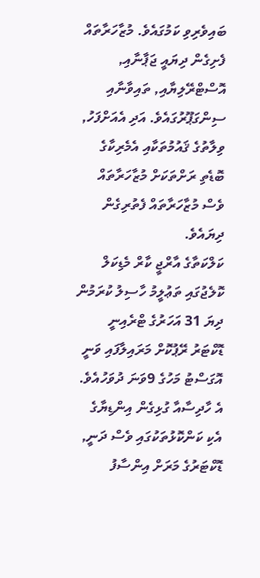ބައިވެރިވި ކަމުގައެވެ. މުޒާހަރާތައް ފެށިގެން ދިޔައީ ޖަޕާނާއި, އޮސްޓްރޭލިޔާއި, ތައިވާނާއި ސިންގަޕޫރުގައެވެ. އަދި އެއަށްފަހު, ވިލާތުގެ ޤައުމުތަކާއި އެމެރިކާގެ ބޮޑެތި ރަށްތަކަށް މުޒާހަރާތައް ވެސް މުޒާހަރާތައް ފެތުރިގެން ދިޔައެވެ.
ކަލްކަތާގެ އާރްޖީ ކާރް މެޑިކަލް ކޮލެޖުގައި ތަޢުލީމު ހާސިލު ކުރަމުން ދިޔަ 31 އަހަރުގެ ޓްރެއިނީ ޑޮކްޓަރު ރޭޕުކޮށް މަރައިލާފައި ވަނީ އޮގަސްޓު މަހުގެ 9ވަނަ ދުވަހުއެވެ. އެ ހާދިސާއާ ގުޅިގެން އިންޑިޔާގެ އެކި ކަންކޮޅުތަކުގައި ވެސް ދަނީ, ޑޮކްޓަރުގެ މަރަށް އިންސާފު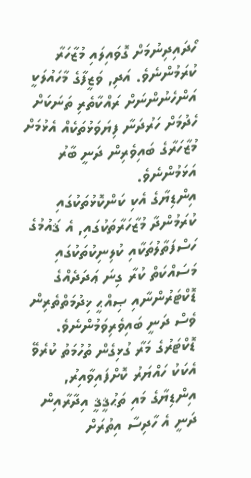ހޯދައިދިނުމަށް ގޮވައިލައި މުޒާހަރާ ކުރަމުންނެވެ. އަދި, ވަޒީފާގެ މާހައުލަކީ އަންހެނުންނަށް ރައްކާތެރި ތަނަކަށް ހެދުމަށް ހަރުދަނާ ފިޔަވަޅުތަކެއް އެޅުމަށް މުޒާހަރާގެ ބައިވެރިން ދަނީ ބާރު އަޅަމުންނެވެ.
އިންޑިޔާގެ އެކި ކަންކޮޅުތަކުގައި ކުރަމުންދާ މުޒާހަރާތަކުގައި, އެ ޤައުމުގެ ހަސްފަތާލުތަކާއި ކުލިނިކުތަކުގައި މަސައްކަތް ކުރާ ގިނަ ޢަދަދެއްގެ ޑޮކްޓަރުންނާއި ޞިއްޙީ ޚިދުމަތްތެރިން ވެސް ދަނީ ބައިވެރިވަމުންނެވެ. ޑޮކްޓަރުގެ މަރާ ގުޅިގެން ތުހުމަތު ކުރެވޭ އެކަކު ހައްޔަރު ކޮށްފައިވާއިރު, އިންޑިޔާގެ މައި ތަޙުޤީޤީ އިދާރާއިން ދަނީ އެ ހާދިސާ އިތުރަށް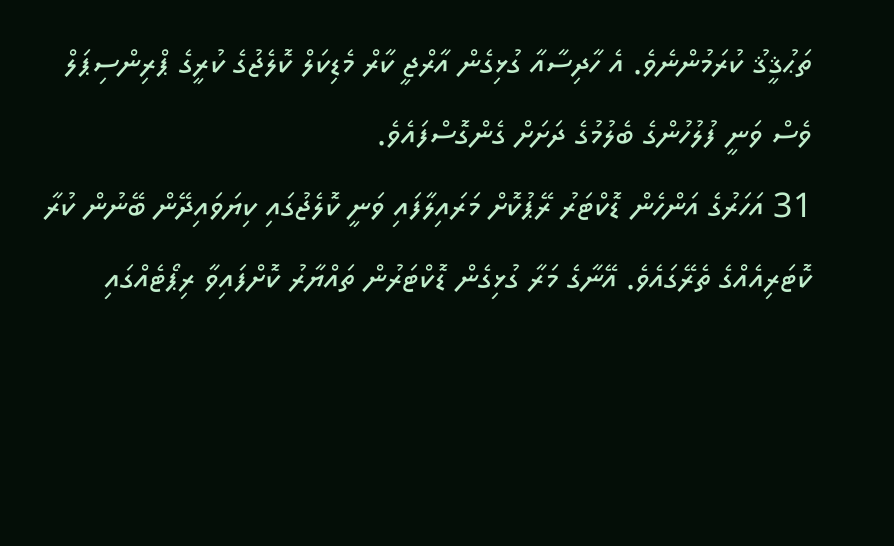ތަޙުޤީޤު ކުރަމުންނެވެ. އެ ހާދިސާއާ ގުޅިގެން އާރްޖީ ކާރް މެޑިކަލް ކޮލެޖުގެ ކުރީގެ ޕްރިންސިޕަލް ވެސް ވަނީ ފުލުހުންގެ ބެލުމުގެ ދަށަށް ގެންގޮސްފައެވެ.
31 އަހަރުގެ އަންހެން ޑޮކްޓަރު ރޭޕުކޮށް މަރައިލާފައި ވަނީ ކޮލެޖުގައި ކިޔަވައިދޭން ބޭނުން ކުރާ ކޮޓަރިއެއްގެ ތެރޭގައެވެ. އޭނާގެ މަރާ ގުޅިގެން ޑޮކްޓަރުން ތައްޔާރު ކޮށްފައިވާ ރިޕޯޓެއްގައި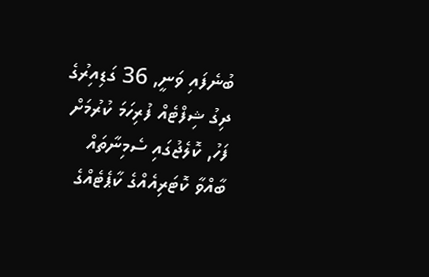ބުނެފައި ވަނީ, 36 ގަޑިއިރުގެ ދިގު ޝިފްޓެއް ފުރިހަމަ ކުރުމަށް ފަހު, ކޮލެޖުގައި ސެމިނާތައް ބާއްވާ ކޮޓަރިއެއްގެ ކާޕެޓެއްގެ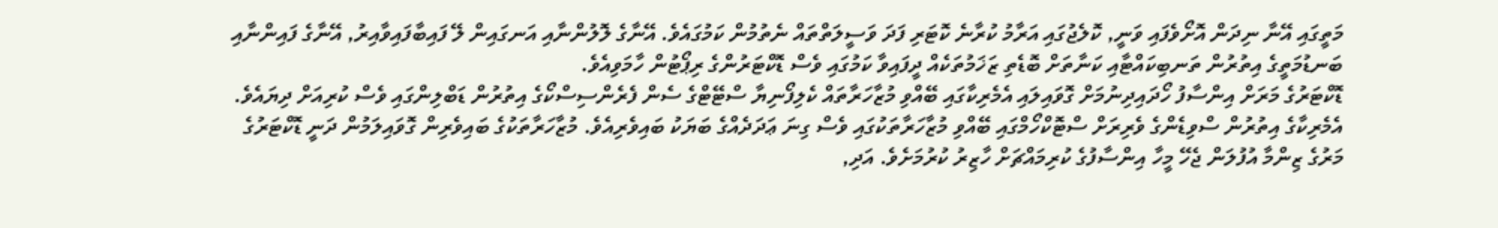މަތީގައި އޭނާ ނިދަން އޮށޯވެފައި ވަނީ, ކޮލެޖުގައި އަރާމު ކުރާނެ ކޮޓަރި ފަދަ ވަސީލަތްތައް ނެތުމުން ކަމުގައެވެ. އޭނާގެ ލޮލުންނާއި އަނގައިން ލޭ ފައިބާފައިވާއިރު, އޭނާގެ ފައިންނާއި ބަނޑުމަތީގެ އިތުރުން ތަނބިކައްޓާއި ކަނާތަށް ބޮޑެތި ޒަޚަމުތަކެއް ދީފައިވާ ކަމުގައި ވެސް ޑޮކްޓަރުންގެ ރިޕޯޓުން ހާމަވިއެވެ.
ޑޮކްޓަރުގެ މަރަށް އިންސާފު ހޯދައިދިނުމަށް ގޮވައިލައި އެމެރިކާގައި ބޭއްވި މުޒާހަރާތައް ކެލިފޯނިޔާ ސްޓޭޓްގެ ސެން ފެރެންސިސްކޯގެ އިތުރުން ޑަބްލިންގައި ވެސް ކުރިއަށް ދިޔައެވެ. އެމެރިކާގެ އިތުރުން ސްވިޑެންގެ ވެރިރަށް ސްޓޮކްހޯމްގައި ބޭއްވި މުޒާހަރާތަކުގައި ވެސް ގިނަ ޢަދަދެއްގެ ބަޔަކު ބައިވެރިއެވެ. މުޒާހަރާތަކުގެ ބައިވެރިން ގޮވައިލަމުން ދަނީ ޑޮކްޓަރުގެ މަރުގެ ޒިންމާ އުފުލަން ޖެހޭ މީހާ އިންސާފުގެ ކުރިމައްޗަށް ހާޒިރު ކުރުމަށެވެ. އަދި,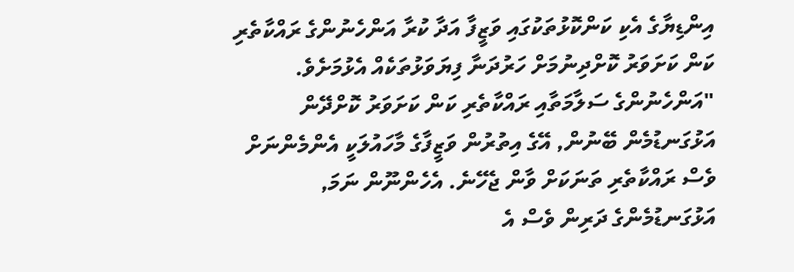އިންޑިޔާގެ އެކި ކަންކޮޅުތަކުގައި ވަޒީފާ އަދާ ކުރާ އަންހެނުންގެ ރައްކާތެރި ކަން ކަށަވަރު ކޮށްދިނުމަށް ހަރުދަނާ ފިޔަވަޅުތަކެއް އެޅުމަށެވެ.
"އަންހެނުންގެ ސަލާމަތާއި ރައްކާތެރި ކަން ކަށަވަރު ކޮށްދޭން އަޅުގަނޑުމެން ބޭނުން, އޭގެ އިތުރުން ވަޒީފާގެ މާހައުލަކީ އެންމެންނަށް ވެސް ރައްކާތެރި ތަނަކަށް ވާން ޖެހޭނެ. އެހެންނޫން ނަމަ, އަޅުގަނޑުމެންގެ ދަރިން ވެސް އެ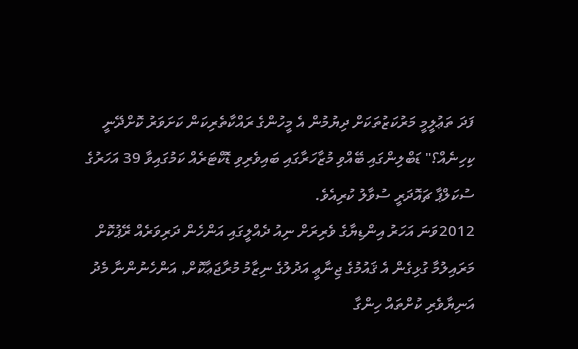ފަދަ ތަޢުލީމީ މަރުކަޒުތަކަށް ދިޔުމުން އެ މީހުންގެ ރައްކާތެރިކަން ކަށަވަރު ކޮށްދޭނީ ކިހިނެއް؟" ޑަބްލިންގައި ބޭއްވި މުޒާހަރާގައި ބައިވެރިވި ޑޮކްޓަރެއް ކަމުގައިވާ 39 އަހަރުގެ ސުކަލްޕާ ޗައޮދަރީ ސުވާލު ކުރިއެވެ.
2012ވަނަ އަހަރު އިންޑިޔާގެ ވެރިރަށް ނިއު ދެއްލީގައި އަންހެން ދަރިވަރެއް ރޭޕުކޮށް މަރައިލުމާ ގުޅިގެން އެ ޤައުމުގެ ޖިނާޢީ އަދުލުގެ ނިޒާމު މުރާޖަޢާކޮށް, އަންހެނުންނާ މެދު އަނިޔާވެރި ކުށްތައް ހިންގާ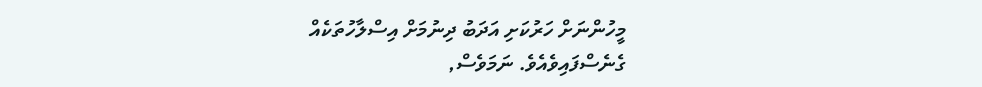މީހުންނަށް ހަރުކަށި އަދަބު ދިނުމަށް އިސްލާހުތަކެއް ގެނެސްފައިވެއެވެ. ނަމަވެސް,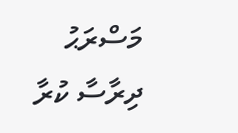މަސްރަޙު ދިރާސާ ކުރާ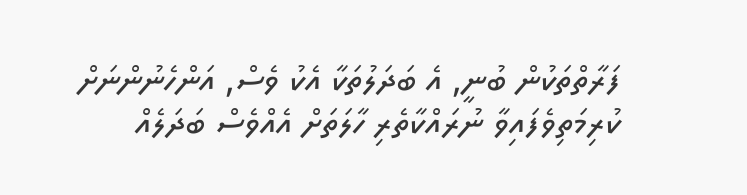ފަރާތްތަކުން ބުނީ, އެ ބަދަލުތަކާ އެކު ވެސް, އަންހެނުންނަށް ކުރިމަތިވެފައިވާ ނުރައްކާތެރި ހާލަތަށް އެއްވެސް ބަދަލެއް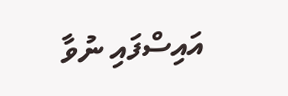އައިސްފައި ނުވާ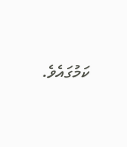ކަމުގައެވެ.